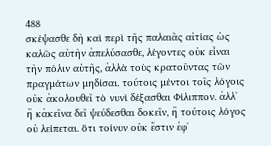488
σκέψασθε δὴ καὶ περὶ τῆς παλαιᾶς αἰτίας ὡς καλῶς αὐτὴν ἀπελύσασθε, λέγοντες οὐκ εἶναι τὴν πόλιν αὑτῆς, ἀλλὰ τοὺς κρατοῦντας τῶν πραγμάτων μηδίσαι. τούτοις μέντοι τοῖς λόγοις οὐκ ἀκολουθεῖ τὸ νυνὶ δέξασθαι Φίλιππον. ἀλλʼ ἢ κἀκεῖνα δεῖ ψεύδεσθαι δοκεῖν, ἢ τούτοις λόγος οὐ λείπεται. ὅτι τοίνυν οὐκ ἔστιν ἐφʼ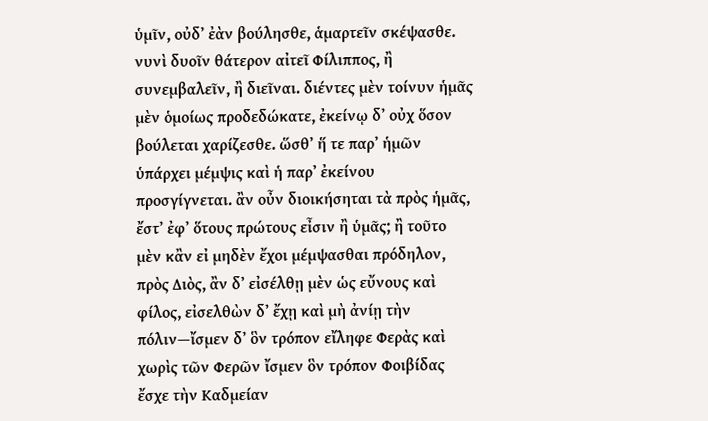ὑμῖν, οὐδʼ ἐὰν βούλησθε, ἁμαρτεῖν σκέψασθε. νυνὶ δυοῖν θάτερον αἰτεῖ Φίλιππος, ἢ συνεμβαλεῖν, ἢ διεῖναι. διέντες μὲν τοίνυν ἡμᾶς μὲν ὁμοίως προδεδώκατε, ἐκείνῳ δʼ οὐχ ὅσον βούλεται χαρίζεσθε. ὥσθʼ ἥ τε παρʼ ἡμῶν ὑπάρχει μέμψις καὶ ἡ παρʼ ἐκείνου προσγίγνεται. ἂν οὖν διοικήσηται τὰ πρὸς ἡμᾶς, ἔστʼ ἐφʼ ὅτους πρώτους εἶσιν ἢ ὑμᾶς; ἢ τοῦτο μὲν κἂν εἰ μηδὲν ἔχοι μέμψασθαι πρόδηλον, πρὸς Διὸς, ἂν δʼ εἰσέλθῃ μὲν ὡς εὔνους καὶ φίλος, εἰσελθὼν δʼ ἔχῃ καὶ μὴ ἀνίῃ τὴν πόλιν—ἴσμεν δʼ ὃν τρόπον εἴληφε Φερὰς καὶ χωρὶς τῶν Φερῶν ἴσμεν ὃν τρόπον Φοιβίδας ἔσχε τὴν Καδμείαν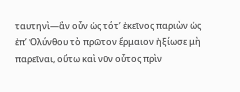ταυτηνὶ—ἂν οὖν ὡς τότʼ ἐκεῖνος παριὼν ὡς ἐπʼ Ὀλύνθου τὸ πρῶτον ἕρμαιον ἠξίωσε μὴ παρεῖναι, οὕτω καὶ νῦν οὗτος πρὶν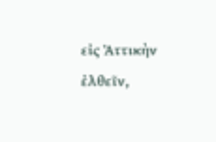εἰς Ἀττικὴν ἐλθεῖν,